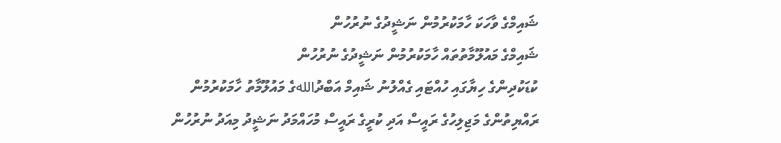ޝައިމްގެ ވާހަކަ ހާމަކުރުމުން ނަޝީދުގެ ނުރުހުން
ޝައިމްގެ މައުލޫމާތުތައް ހާމަކުރުމުން ނަޝީދުގެ ނުރުހުން
ކުޑަކުދިންގެ ހިޔާގައި ހުއްޓައި ގެއްލުނު ޝައިމް އަބްދުاللهގެ މައުލޫމާތު ހާމަކުރުމުން ރައްޔިތުންގެ މަޖިލިހުގެ ރައީސް އަދި ކުރީގެ ރައީސް މުހައްމަދު ނަޝީދު މިއަދު ނުރުހުން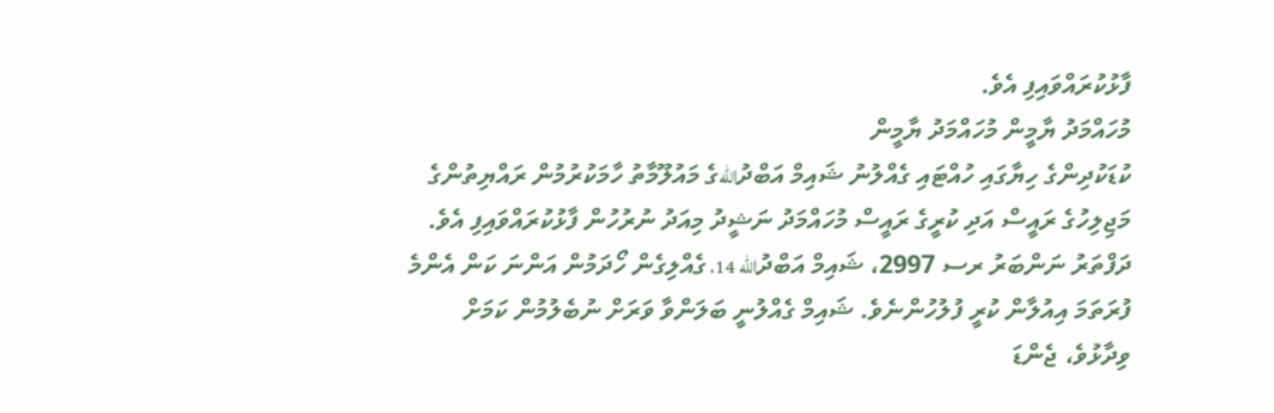ފާޅުކުރައްވައިފި އެވެ.
މުހައްމަދު ޔާމީން މުހައްމަދު ޔާމީން
ކުޑަކުދިންގެ ހިޔާގައި ހުއްޓައި ގެއްލުނު ޝައިމް އަބްދުاللهގެ މައުލޫމާތު ހާމަކުރުމުން ރައްޔިތުންގެ މަޖިލިހުގެ ރައީސް އަދި ކުރީގެ ރައީސް މުހައްމަދު ނަޝީދު މިއަދު ނުރުހުން ފާޅުކުރައްވައިފި އެވެ.
ދަފްތަރު ނަންބަރު ރސ 2997، ޝައިމް އަބްދުالله 14، ގެއްލިގެން ހޯދަމުން އަންނަ ކަން އެންމެ ފުރަތަމަ އިއުލާން ކުރީ ފުލުހުންނެވެ. ޝައިމް ގެއްލުނީ ބަލަންވާ ވަރަށް ނުބެލުމުން ކަމަށް ވިދާޅުވެ، ޖެންޑަ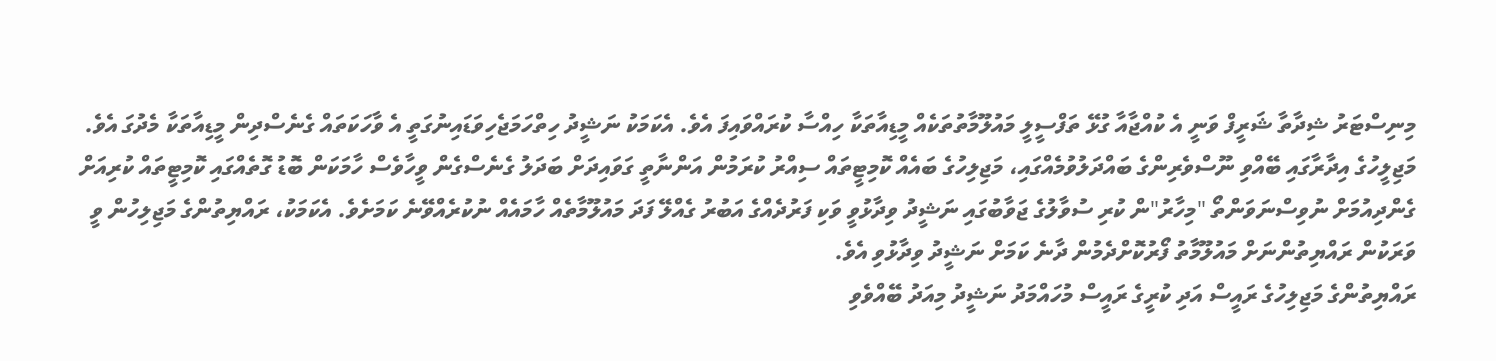މިނިސްޓަރު ޝިދާތާ ޝަރީފް ވަނީ އެ ކުއްޖާއާ ގުޅޭ ތަފްސީލީ މައުލޫމާތުތަކެއް މީޑިއާތަކާ ހިއްސާ ކުރައްވައިފަ އެވެ. އެކަމަކު ނަޝީދު ހިތްހަމަޖެހިވަޑައިނުގަތީ އެ ވާހަކަތައް ގެނެސްދިން މީޑިއާތަކާ މެދުގަ އެވެ.
މަޖިލީހުގެ އިދާރާގައި ބޭއްވި ނޫސްވެރިންގެ ބައްދަލުވުމެއްގައި، މަޖިލިހުގެ ބައެއް ކޮމިޓީތައް ސިއްރު ކުރަމުން އަންނާތީ ގަވައިދަށް ބަދަލު ގެނެސްގެން ވީހާވެސް ހާމަކަން ބޮޑު ގޮތެއްގައި ކޮމިޓީތައް ކުރިއަށް ގެންދިއުމަށް ނުވިސްނަވަންތޯ "މިހާރު"ން ކުރި ސުވާލުގެ ޖަވާބުގައި ނަޝީދު ވިދާޅުވީ ވަކި ފަރުދެއްގެ އަބުރު ގެއްލޭ ފަދަ މައުލޫމާތެއް ހާމައެއް ނުކުރެއްވޭނެ ކަމަށެވެ. އެކަމަކު، ރައްޔިތުންގެ މަޖިލިހުން ވީ ވަރަކުން ރައްޔިތުންނަށް މައުލޫމާތު ފޯރުކޮށްދެމުން ދާނެ ކަމަށް ނަޝީދު ވިދާޅުވި އެވެ.
ރައްޔިތުންގެ މަޖިލިހުގެ ރައީސް އަދި ކުރީގެ ރައީސް މުހައްމަދު ނަޝީދު މިއަދު ބޭއްވެވި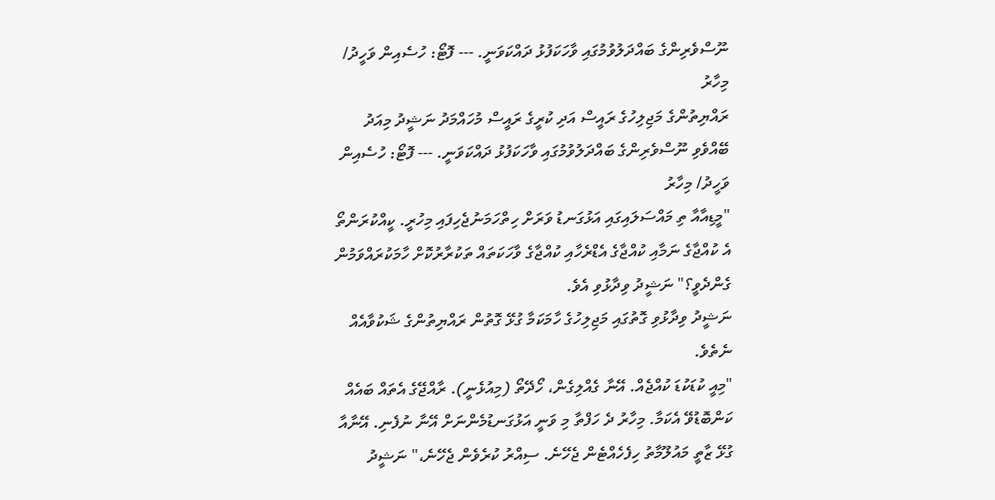ނޫސްވެރިންގެ ބައްދަލުވުމުގައި ވާހަކަފުޅު ދައްކަވަނީ. --- ފޮޓޯ: ހުސެއިން ވަހީދު/ މިހާރު
ރައްޔިތުންގެ މަޖިލިހުގެ ރައީސް އަދި ކުރީގެ ރައީސް މުހައްމަދު ނަޝީދު މިއަދު ބޭއްވެވި ނޫސްވެރިންގެ ބައްދަލުވުމުގައި ވާހަކަފުޅު ދައްކަވަނީ. --- ފޮޓޯ: ހުސެއިން ވަހީދު/ މިހާރު
"މީޑިއާއާ ތި މައްސަލައިގައި އަޅުގަނޑު ވަރަށް ހިތްހަމަނުޖެހިފައި މިހުރީ. ކީއްކުރަންތޯ އެ ކުއްޖާގެ ނަމާއި ކުއްޖާގެ އެޑްރެހާއި ކުއްޖާގެ ވާހަކަތައް ތަކުރާރުކޮށް ހާމަކުރައްވަމުން ގެންދެވީ؟" ނަޝީދު ވިދާޅުވި އެވެ.
ނަޝީދު ވިދާޅުވި ގޮތުގައި މަޖިލިހުގެ ހާމަކަމާ ގުޅޭ ގޮތުން ރައްޔިތުންގެ ޝަކުވާއެއް ނެތެވެ.
"މިއީ ކުޑަކުޑަ ކުއްޖެއް. އޭނާ ގެއްލިގެން، ހޯދޭތޯ (މިއުޅެނީ). ރާއްޖޭގެ އެތައް ބައެއް ކަންބޮޑުވޭ އެކަމާ. މިހާރު ދެ ހަފްތާ މި ވަނީ އަޅުގަނޑުމެންނަށް އޭނާ ނުފެނި. އޭނާއާ ގުޅޭ ޒާތީ މައުލޫމާތު ހިފެހެއްޓެން ޖެހޭނެ. ސިއްރު ކުރެވެން ޖެހޭނެ،" ނަޝީދު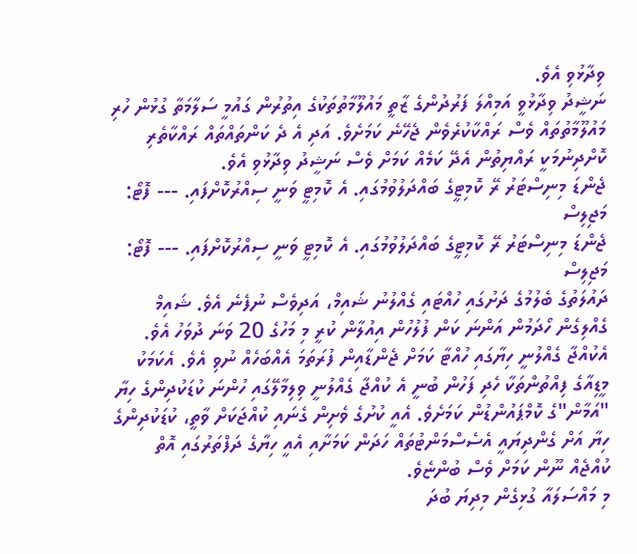ވިދާޅުވި އެވެ.
ނަޝީދު ވިދާޅުވީ އަމިއްލަ ފަރުދުންގެ ޒާތީ މައުލޫމާތުތަކުގެ އިތުރުން ގައުމީ ސަލާމަތާ ގުޅުން ހުރި މައުލޫމާތުތައް ވެސް ރައްކާކުރެވެން ޖެހޭނެ ކަމަށެވެ. އަދި އެ ދެ ކަންތައްތައް ރައްކާތެރި ކޮށްދިނުމަކީ ރައްޔިތުން އެދޭ ކަމެއް ކަމަށް ވެސް ނަޝީދު ވިދާޅުވި އެވެ.
ޖެންޑަ މިނިސްޓަރު ރޭ ކޮމިޓީގެ ބައްދަލުވުމުގައި. އެ ކޮމިޓީ ވަނީ ސިއްރުކޮށްފައި. --- ފޮޓޯ: މަޖިލިސް
ޖެންޑަ މިނިސްޓަރު ރޭ ކޮމިޓީގެ ބައްދަލުވުމުގައި. އެ ކޮމިޓީ ވަނީ ސިއްރުކޮށްފައި. --- ފޮޓޯ: މަޖިލިސް
ދައުލަތުގެ ބެލުމުގެ ދަށުގައި ހުއްޓައި ގެއްލުނު ޝައިމް، އަދިވެސް ނުފެނެ އެވެ. ޝައިމް ގެއްލިގެން ހޯދަމުން އަންނަ ކަން ފުލުހުން އިއުލާން ކުރީ މި މަހުގެ 20 ވަނަ ދުވަހު އެވެ.
އެކުއްޖާ ގެއްލުނީ ހިޔާގައި ހުއްޓާ ކަމަށް ޖެންޑާއިން ފުރަތަމަ އެއްބަހެއް ނުވި އެވެ. އެކަމަކު މީޑިއާގެ ފިއްތުންތަކާ ހެދި ފަހުން ބުނީ އެ ކުއްޖާ ގެއްލުނީ ވިލިމާލޭގައި ހުންނަ ކުޑަކުދިންގެ ހިޔާ "އަމާން"ގެ ކޮމްޕައުންޑުން ކަމަށެވެ. އެއީ ކުށުގެ ވެށިން ގެނައި ކުއްޖަކަށް ވާތީ، ކުޑަކުދިންގެ ހިޔާ އަށް ގެންދިޔައީ އެސެސްމަންޓުތައް ހަދަން ކަމަށާއި އެއީ ހިޔާގެ ދަފްތަރުގައި އޮތް ކުއްޖެއް ނޫން ކަމަށް ވެސް ބުންޏެވެ.
މި މައްސަލައާ ގުޅިގެން މިދިޔަ ބުދަ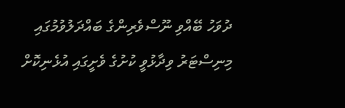ދުވަހު ބޭއްވި ނޫސްވެރިންގެ ބައްދަލުވުމުގައި މިނިސްޓަރު ވިދާޅުވީ ކުށުގެ ވެށީގައި އުޅެނިކޮށް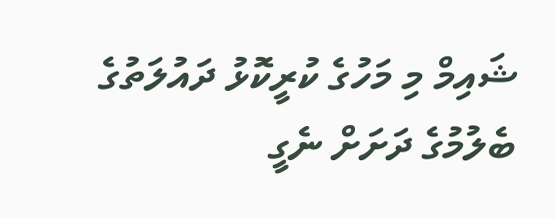ޝައިމް މި މަހުގެ ކުރީކޮޅު ދައުލަތުގެ ބެލުމުގެ ދަށަށް ނެގީ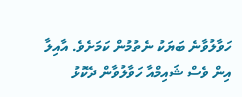ހަވާލުވާނެ ބަޔަކު ނެތުމުން ކަމަށެވެ. އާއިލާ އިން ވެސް ޝައިމްއާ ހަވާލުވާން ދެކޮޅު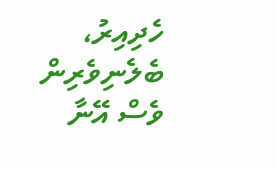ހެދިއިރު، ބެލެނިވެރިން ވެސް އޭނާ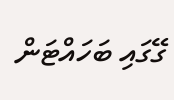ގޭގައި ބަހައްޓަން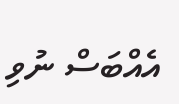އެއްބަސް ނުވި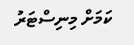ކަމަށް މިނިސްޓަރު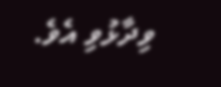ވިދާޅުވި އެވެ.